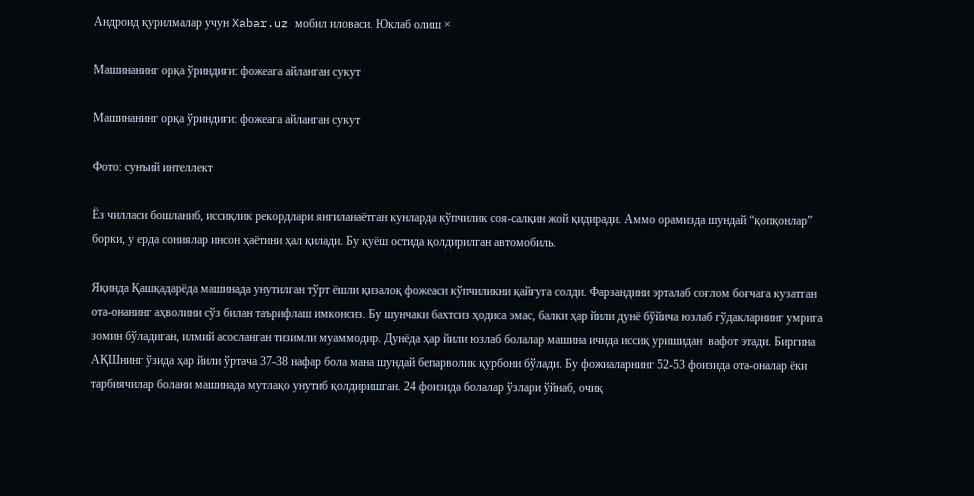Андроид қурилмалар учун Xabar.uz мобил иловаси. Юклаб олиш ×

Машинанинг орқа ўриндиғи: фожеага айланган сукут

Машинанинг орқа ўриндиғи: фожеага айланган сукут

Фото: сунъий интеллект

Ёз чилласи бошланиб, иссиқлик рекордлари янгиланаётган кунларда кўпчилик соя-салқин жой қидиради. Аммо орамизда шундай “қопқонлар” борки, у ерда сониялар инсон ҳаётини ҳал қилади. Бу қуёш остида қолдирилган автомобиль.

Яқинда Қашқадарёда машинада унутилган тўрт ёшли қизалоқ фожеаси кўпчиликни қайғуга солди. Фарзандини эрталаб соғлом боғчага кузатган ота-онанинг аҳволини сўз билан таърифлаш имконсиз. Бу шунчаки бахтсиз ҳодиса эмас, балки ҳар йили дунё бўйича юзлаб гўдакларнинг умрига зомин бўладиган, илмий асосланган тизимли муаммодир. Дунёда ҳар йили юзлаб болалар машина ичида иссиқ уришидан  вафот этади. Биргина АҚШнинг ўзида ҳар йили ўртача 37-38 нафар бола мана шундай бепарволик қурбони бўлади. Бу фожиаларнинг 52-53 фоизида ота-оналар ёки тарбиячилар болани машинада мутлақо унутиб қолдиришган. 24 фоизида болалар ўзлари ўйнаб, очиқ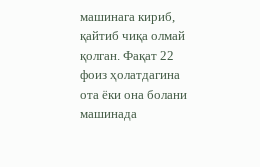машинага кириб, қайтиб чиқа олмай қолган. Фақат 22 фоиз ҳолатдагина ота ёки она болани машинада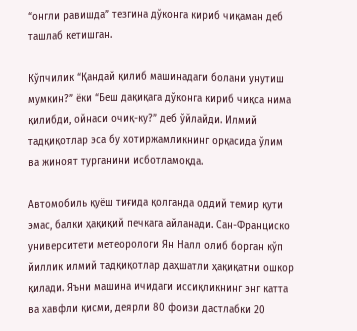“онгли равишда” тезгина дўконга кириб чиқаман деб ташлаб кетишган.

Кўпчилик “Қандай қилиб машинадаги болани унутиш мумкин?” ёки “Беш дақиқага дўконга кириб чиқса нима қилибди, ойнаси очиқ-ку?” деб ўйлайди. Илмий тадқиқотлар эса бу хотиржамликнинг орқасида ўлим ва жиноят турганини исботламоқда.

Автомобиль қуёш тиғида қолганда оддий темир қути эмас, балки ҳақиқий печкага айланади. Сан-Франциско университети метеорологи Ян Налл олиб борган кўп йиллик илмий тадқиқотлар даҳшатли ҳақиқатни ошкор қилади. Яъни машина ичидаги иссиқликнинг энг катта ва хавфли қисми, деярли 80 фоизи дастлабки 20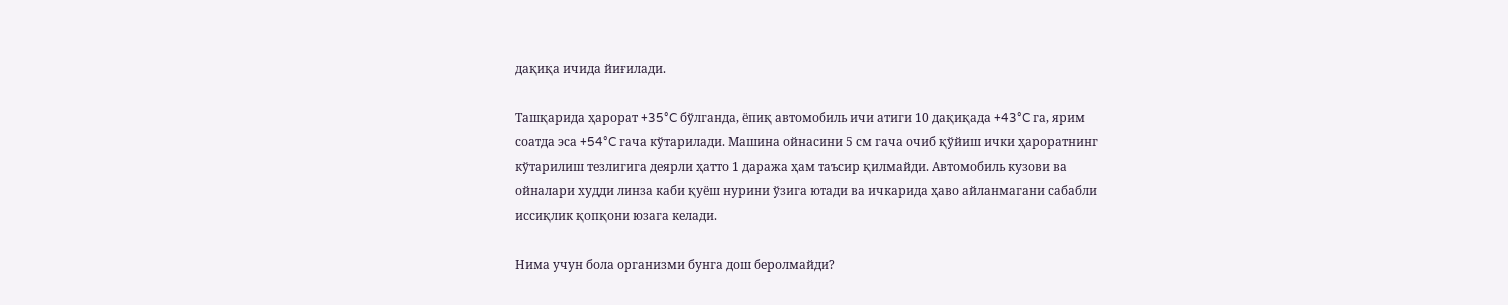дақиқа ичида йиғилади.

Ташқарида ҳарорат +35°C бўлганда, ёпиқ автомобиль ичи атиги 10 дақиқада +43°C га, ярим соатда эса +54°C гача кўтарилади. Машина ойнасини 5 см гача очиб қўйиш ички ҳароратнинг кўтарилиш тезлигига деярли ҳатто 1 даража ҳам таъсир қилмайди. Автомобиль кузови ва ойналари худди линза каби қуёш нурини ўзига ютади ва ичкарида ҳаво айланмагани сабабли иссиқлик қопқони юзага келади.

Нима учун бола организми бунга дош беролмайди?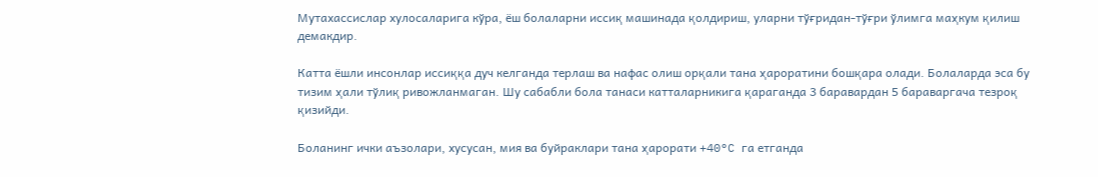Мутахассислар хулосаларига кўра, ёш болаларни иссиқ машинада қолдириш, уларни тўғридан-тўғри ўлимга маҳкум қилиш демакдир.

Катта ёшли инсонлар иссиққа дуч келганда терлаш ва нафас олиш орқали тана ҳароратини бошқара олади. Болаларда эса бу тизим ҳали тўлиқ ривожланмаган. Шу сабабли бола танаси катталарникига қараганда 3 баравардан 5 бараваргача тезроқ қизийди.

Боланинг ички аъзолари, хусусан, мия ва буйраклари тана ҳарорати +40°C га етганда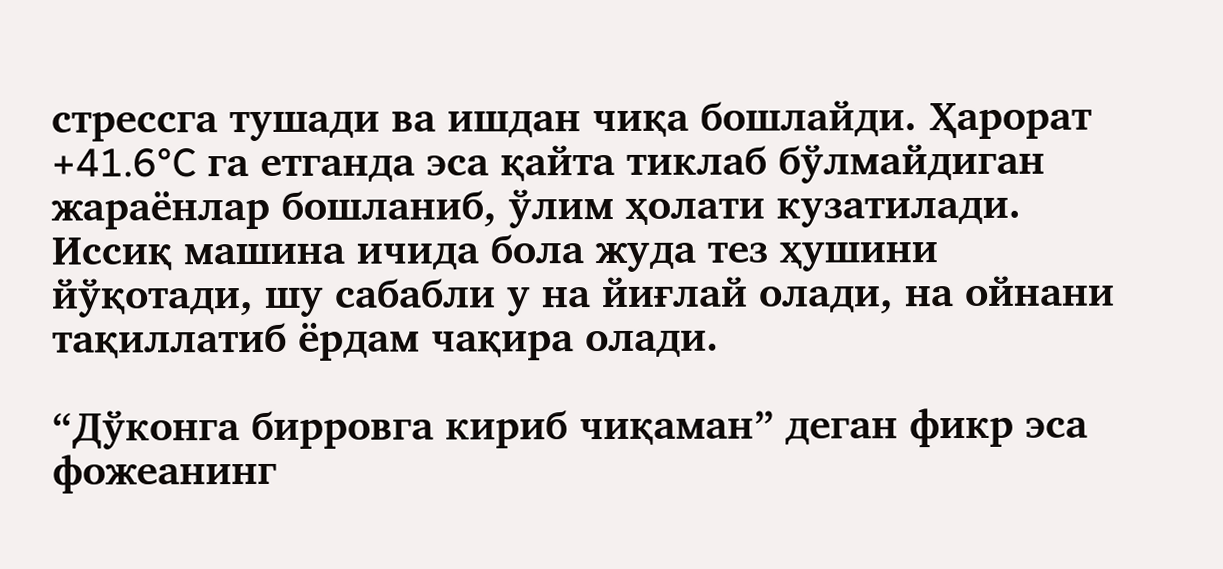стрессга тушади ва ишдан чиқа бошлайди. Ҳарорат +41.6°C га етганда эса қайта тиклаб бўлмайдиган жараёнлар бошланиб, ўлим ҳолати кузатилади. Иссиқ машина ичида бола жуда тез ҳушини йўқотади, шу сабабли у на йиғлай олади, на ойнани тақиллатиб ёрдам чақира олади.

“Дўконга бирровга кириб чиқаман” деган фикр эса фожеанинг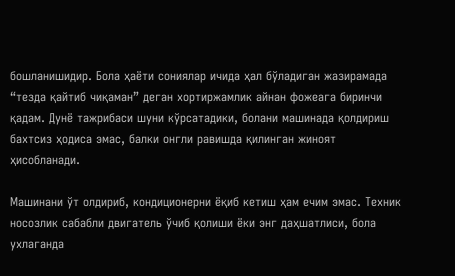бошланишидир. Бола ҳаёти сониялар ичида ҳал бўладиган жазирамада “тезда қайтиб чиқаман” деган хортиржамлик айнан фожеага биринчи қадам. Дунё тажрибаси шуни кўрсатадики, болани машинада қолдириш бахтсиз ҳодиса эмас, балки онгли равишда қилинган жиноят ҳисобланади.

Машинани ўт олдириб, кондиционерни ёқиб кетиш ҳам ечим эмас. Техник носозлик сабабли двигатель ўчиб қолиши ёки энг даҳшатлиси, бола ухлаганда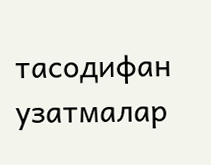тасодифан узатмалар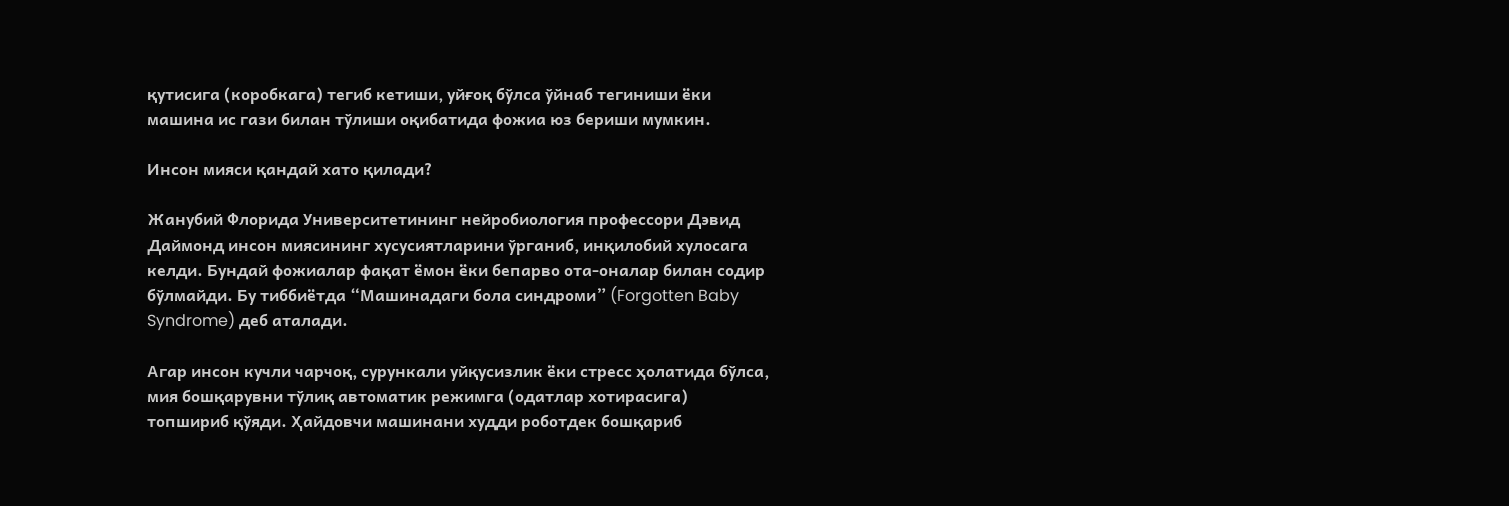қутисига (коробкага) тегиб кетиши, уйғоқ бўлса ўйнаб тегиниши ёки машина ис гази билан тўлиши оқибатида фожиа юз бериши мумкин.

Инсон мияси қандай хато қилади?

Жанубий Флорида Университетининг нейробиология профессори Дэвид Даймонд инсон миясининг хусусиятларини ўрганиб, инқилобий хулосага келди. Бундай фожиалар фақат ёмон ёки бепарво ота-оналар билан содир бўлмайди. Бу тиббиётда “Машинадаги бола синдроми” (Forgotten Baby Syndrome) деб аталади.

Агар инсон кучли чарчоқ, сурункали уйқусизлик ёки стресс ҳолатида бўлса, мия бошқарувни тўлиқ автоматик режимга (одатлар хотирасига) топшириб қўяди. Ҳайдовчи машинани худди роботдек бошқариб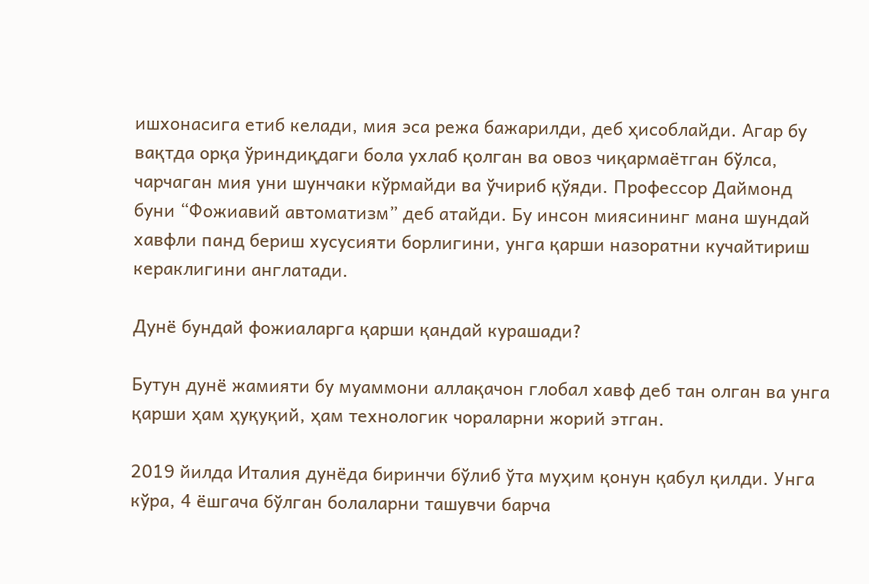ишхонасига етиб келади, мия эса режа бажарилди, деб ҳисоблайди. Агар бу вақтда орқа ўриндиқдаги бола ухлаб қолган ва овоз чиқармаётган бўлса, чарчаган мия уни шунчаки кўрмайди ва ўчириб қўяди. Профессор Даймонд буни “Фожиавий автоматизм” деб атайди. Бу инсон миясининг мана шундай хавфли панд бериш хусусияти борлигини, унга қарши назоратни кучайтириш кераклигини англатади.

Дунё бундай фожиаларга қарши қандай курашади?

Бутун дунё жамияти бу муаммони аллақачон глобал хавф деб тан олган ва унга қарши ҳам ҳуқуқий, ҳам технологик чораларни жорий этган.

2019 йилда Италия дунёда биринчи бўлиб ўта муҳим қонун қабул қилди. Унга кўра, 4 ёшгача бўлган болаларни ташувчи барча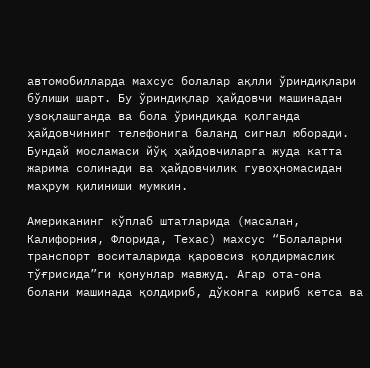автомобилларда махсус болалар ақлли ўриндиқлари бўлиши шарт. Бу ўриндиқлар ҳайдовчи машинадан узоқлашганда ва бола ўриндиқда қолганда ҳайдовчининг телефонига баланд сигнал юборади. Бундай мосламаси йўқ ҳайдовчиларга жуда катта жарима солинади ва ҳайдовчилик гувоҳномасидан маҳрум қилиниши мумкин.

Американинг кўплаб штатларида (масалан, Калифорния, Флорида, Техас) махсус “Болаларни транспорт воситаларида қаровсиз қолдирмаслик тўғрисида”ги қонунлар мавжуд. Агар ота-она болани машинада қолдириб, дўконга кириб кетса ва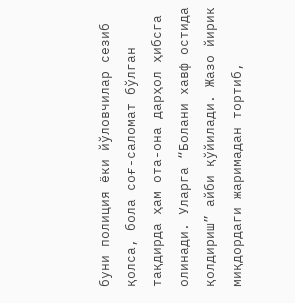буни полиция ёки йўловчилар сезиб қолса, бола соғ-саломат бўлган тақдирда ҳам ота-она дарҳол ҳибсга олинади. Уларга “Болани хавф остида қолдириш” айби қўйилади. Жазо йирик миқдордаги жаримадан тортиб,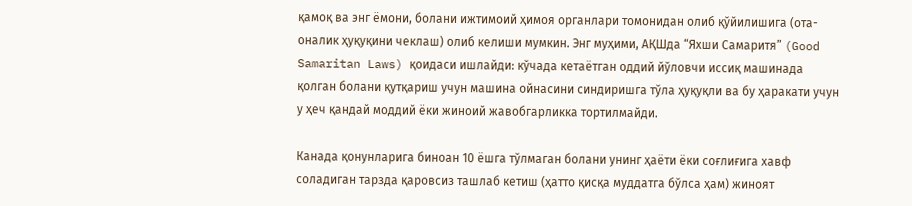қамоқ ва энг ёмони, болани ижтимоий ҳимоя органлари томонидан олиб қўйилишига (ота-оналик ҳуқуқини чеклаш) олиб келиши мумкин. Энг муҳими, АҚШда “Яхши Самаритя” (Good Samaritan Laws) қоидаси ишлайди: кўчада кетаётган оддий йўловчи иссиқ машинада қолган болани қутқариш учун машина ойнасини синдиришга тўла ҳуқуқли ва бу ҳаракати учун у ҳеч қандай моддий ёки жиноий жавобгарликка тортилмайди.

Канада қонунларига биноан 10 ёшга тўлмаган болани унинг ҳаёти ёки соғлиғига хавф соладиган тарзда қаровсиз ташлаб кетиш (ҳатто қисқа муддатга бўлса ҳам) жиноят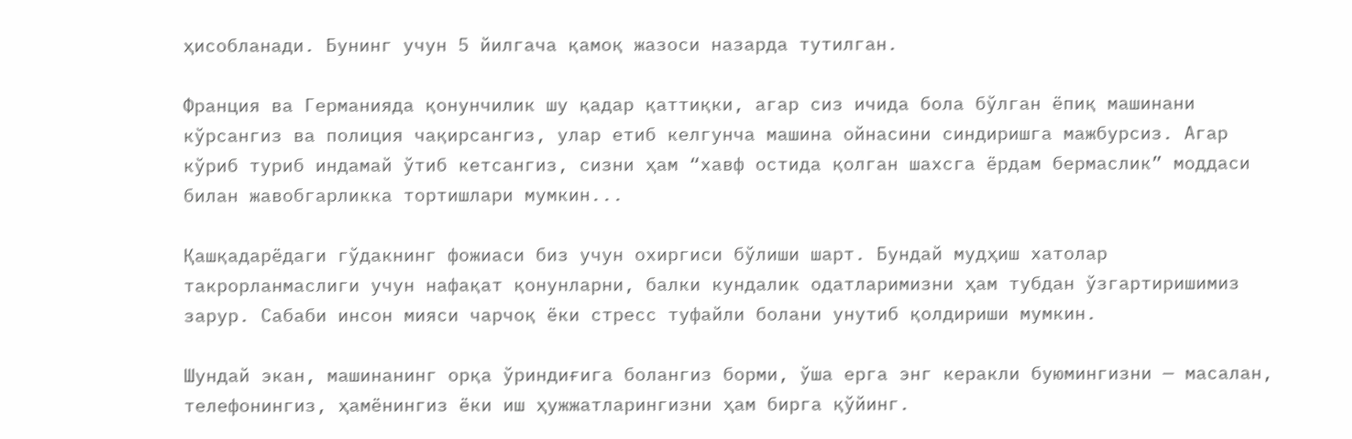ҳисобланади. Бунинг учун 5 йилгача қамоқ жазоси назарда тутилган.

Франция ва Германияда қонунчилик шу қадар қаттиқки, агар сиз ичида бола бўлган ёпиқ машинани кўрсангиз ва полиция чақирсангиз, улар етиб келгунча машина ойнасини синдиришга мажбурсиз. Агар кўриб туриб индамай ўтиб кетсангиз, сизни ҳам “хавф остида қолган шахсга ёрдам бермаслик” моддаси билан жавобгарликка тортишлари мумкин...

Қашқадарёдаги гўдакнинг фожиаси биз учун охиргиси бўлиши шарт. Бундай мудҳиш хатолар такрорланмаслиги учун нафақат қонунларни, балки кундалик одатларимизни ҳам тубдан ўзгартиришимиз зарур. Сабаби инсон мияси чарчоқ ёки стресс туфайли болани унутиб қолдириши мумкин.

Шундай экан, машинанинг орқа ўриндиғига болангиз борми, ўша ерга энг керакли буюмингизни — масалан, телефонингиз, ҳамёнингиз ёки иш ҳужжатларингизни ҳам бирга қўйинг.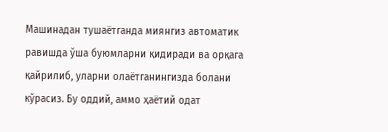Машинадан тушаётганда миянгиз автоматик равишда ўша буюмларни қидиради ва орқага қайрилиб, уларни олаётганингизда болани кўрасиз. Бу оддий, аммо ҳаётий одат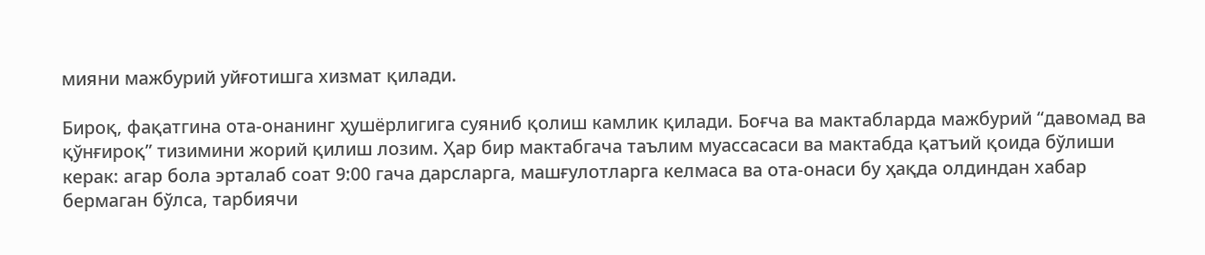мияни мажбурий уйғотишга хизмат қилади.

Бироқ, фақатгина ота-онанинг ҳушёрлигига суяниб қолиш камлик қилади. Боғча ва мактабларда мажбурий “давомад ва қўнғироқ” тизимини жорий қилиш лозим. Ҳар бир мактабгача таълим муассасаси ва мактабда қатъий қоида бўлиши керак: агар бола эрталаб соат 9:00 гача дарсларга, машғулотларга келмаса ва ота-онаси бу ҳақда олдиндан хабар бермаган бўлса, тарбиячи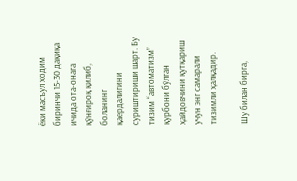ёки масъул ходим биринчи 15-30 дақиқа ичида ота-онага қўнғироқ қилиб, боланинг қаердалигини суриштириши шарт. Бу тизим “автоматизм” қурбони бўлган ҳайдовчини қутқариш учун энг самарали тизимли ҳалқадир.

Шу билан бирга,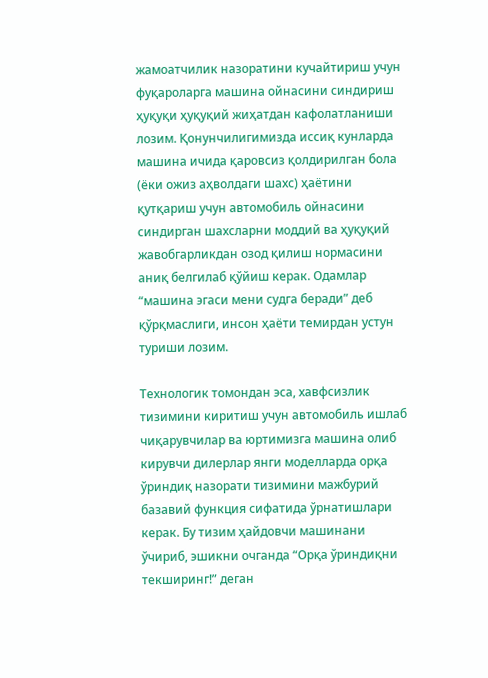жамоатчилик назоратини кучайтириш учун фуқароларга машина ойнасини синдириш ҳуқуқи ҳуқуқий жиҳатдан кафолатланиши лозим. Қонунчилигимизда иссиқ кунларда машина ичида қаровсиз қолдирилган бола (ёки ожиз аҳволдаги шахс) ҳаётини қутқариш учун автомобиль ойнасини синдирган шахсларни моддий ва ҳуқуқий жавобгарликдан озод қилиш нормасини аниқ белгилаб қўйиш керак. Одамлар “машина эгаси мени судга беради” деб қўрқмаслиги, инсон ҳаёти темирдан устун туриши лозим.

Технологик томондан эса, хавфсизлик тизимини киритиш учун автомобиль ишлаб чиқарувчилар ва юртимизга машина олиб кирувчи дилерлар янги моделларда орқа ўриндиқ назорати тизимини мажбурий базавий функция сифатида ўрнатишлари керак. Бу тизим ҳайдовчи машинани ўчириб, эшикни очганда “Орқа ўриндиқни текширинг!” деган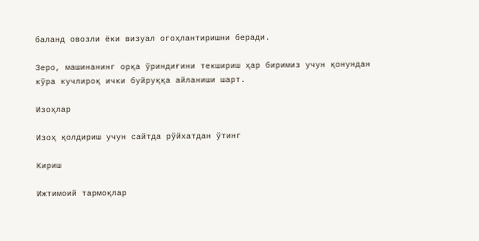баланд овозли ёки визуал огоҳлантиришни беради.

Зеро, машинанинг орқа ўриндиғини текшириш ҳар биримиз учун қонундан кўра кучлироқ ички буйруққа айланиши шарт.

Изоҳлар

Изоҳ қолдириш учун сайтда рўйхатдан ўтинг

Кириш

Ижтимоий тармоқлар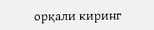орқали киринг